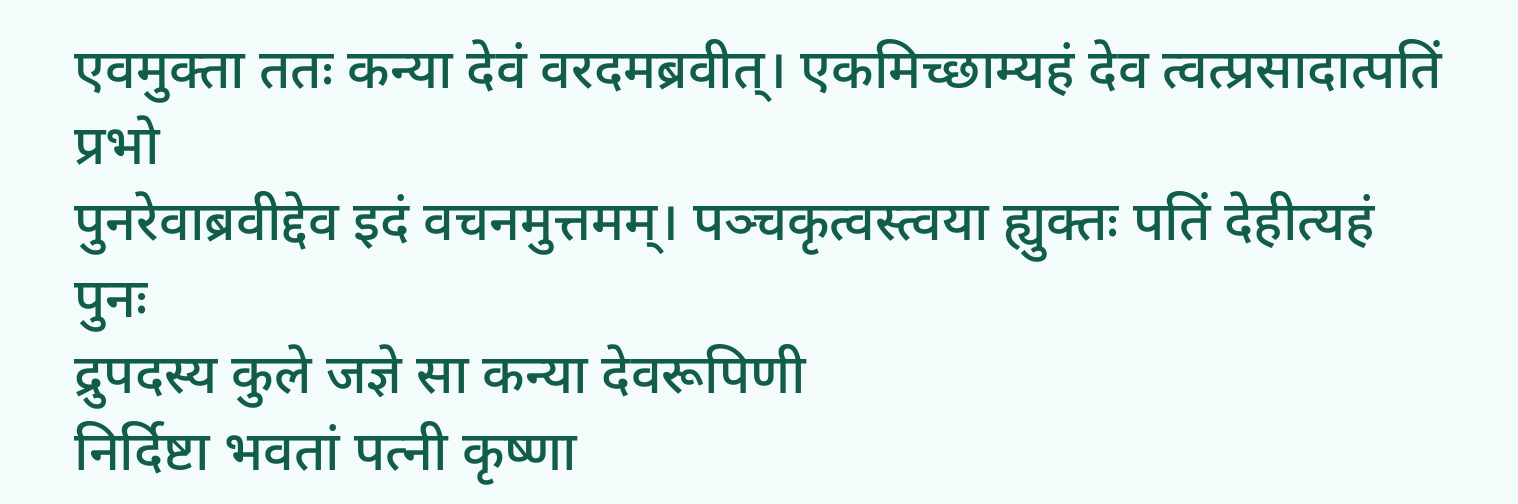एवमुक्ता ततः कन्या देवं वरदमब्रवीत्। एकमिच्छाम्यहं देव त्वत्प्रसादात्पतिं प्रभो
पुनरेवाब्रवीद्देव इदं वचनमुत्तमम्। पञ्चकृत्वस्त्वया ह्युक्तः पतिं देहीत्यहं पुनः
द्रुपदस्य कुले जज्ञे सा कन्या देवरूपिणी
निर्दिष्टा भवतां पत्नी कृष्णा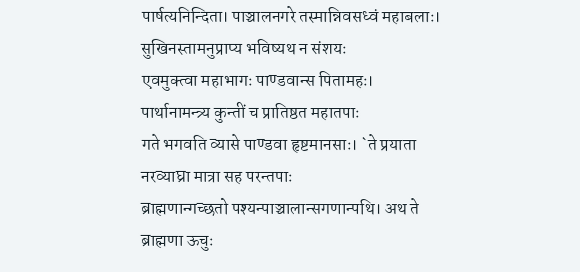पार्षत्यनिन्दिता। पाञ्चालनगरे तस्मान्निवसध्वं महाबलाः। सुखिनस्तामनुप्राप्य भविष्यथ न संशयः
एवमुक्त्वा महाभागः पाण्डवान्स पितामहः। पार्थानामन्त्र्य कुन्तीं च प्रातिष्ठत महातपाः
गते भगवति व्यासे पाण्डवा हृष्टमानसाः। `ते प्रयाता नरव्याघ्रा मात्रा सह परन्तपाः
ब्राह्मणान्गच्छतो पश्यन्पाञ्चालान्सगणान्पथि। अथ ते ब्राह्मणा ऊचुः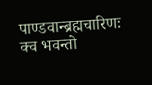पाण्डवान्ब्रह्मचारिणः
क्व भवन्तो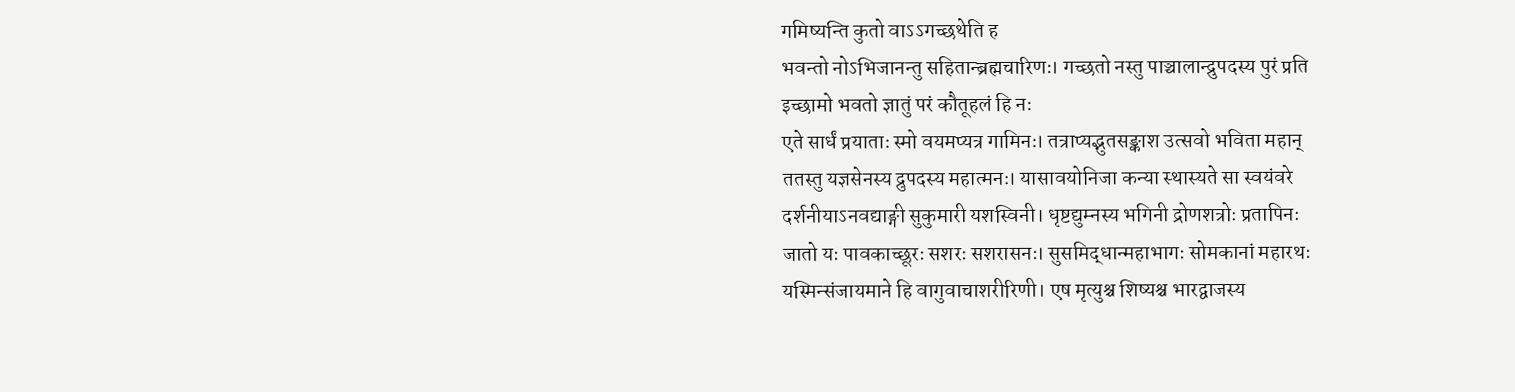गमिष्यन्ति कुतो वाऽऽगच्छथेति ह
भवन्तो नोऽभिजानन्तु सहितान्ब्रह्मचारिणः। गच्छतो नस्तु पाञ्चालान्द्रुपदस्य पुरं प्रति
इच्छामो भवतो ज्ञातुं परं कौतूहलं हि नः
एते सार्धं प्रयाताः स्मो वयमप्यत्र गामिनः। तत्राप्यद्भुतसङ्काश उत्सवो भविता महान्
ततस्तु यज्ञसेनस्य द्रुपदस्य महात्मनः। यासावयोनिजा कन्या स्थास्यते सा स्वयंवरे
दर्शनीयाऽनवद्याङ्गी सुकुमारी यशस्विनी। धृष्टद्युम्नस्य भगिनी द्रोणशत्रोः प्रतापिनः
जातो यः पावकाच्छूरः सशरः सशरासनः। सुसमिद्धान्महाभागः सोमकानां महारथः
यस्मिन्संजायमाने हि वागुवाचाशरीरिणी। एष मृत्युश्च शिष्यश्च भारद्वाजस्य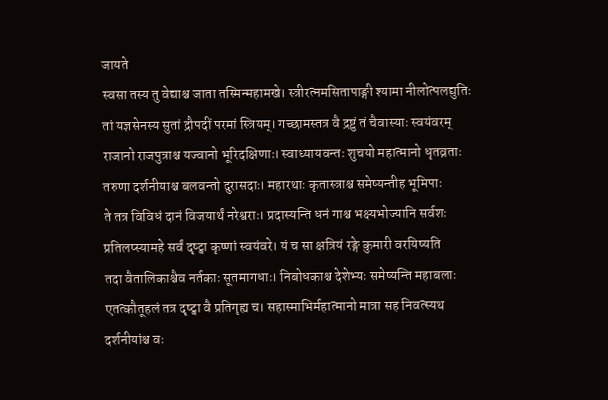जायते
स्वसा तस्य तु वेद्याश्च जाता तस्मिन्महामखे। स्त्रीरत्नमसितापाङ्गी श्यामा नीलोत्पलद्युतिः
तां यज्ञसेनस्य सुतां द्रौपदीं परमां स्त्रियम्। गच्छामस्तत्र वै द्रष्टुं तं चैवास्याः स्वयंवरम्
राजानो राजपुत्राश्च यज्वानो भूरिदक्षिणाः। स्वाध्यायवन्तः शुचयो महात्मानो धृतव्रताः
तरुणा दर्शनीयाश्च बलवन्तो दुरासदाः। महारथाः कृतास्त्राश्च समेष्यन्तीह भूमिपाः
ते तत्र विविधं दानं विजयार्थं नरेश्वराः। प्रदास्यन्ति धनं गाश्च भक्ष्यभोज्यानि सर्वशः
प्रतिलप्स्यामहे सर्वं दृष्ट्वा कृष्णां स्वयंवरे। यं च सा क्षत्रियं रङ्गे कुमारी वरयिष्यति
तदा वैतालिकाश्चैव नर्तकाः सूतमागधाः। निबोधकाश्च देशेभ्यः समेष्यन्ति महाबलाः
एतत्कौतूहलं तत्र दृष्ट्वा वै प्रतिगृह्य च। सहास्माभिर्महात्मानो मात्रा सह निवत्स्यथ
दर्शनीयांश्च वः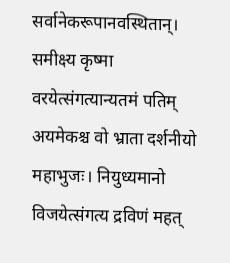सर्वानेकरूपानवस्थितान्। समीक्ष्य कृष्मा वरयेत्संगत्यान्यतमं पतिम्
अयमेकश्च वो भ्राता दर्शनीयो महाभुजः। नियुध्यमानो विजयेत्संगत्य द्रविणं महत्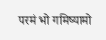परमं भो गमिष्यामो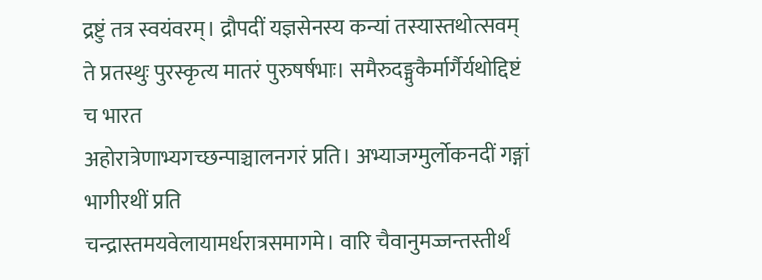द्रष्टुं तत्र स्वयंवरम्। द्रौपदीं यज्ञसेनस्य कन्यां तस्यास्तथोत्सवम्
ते प्रतस्थुः पुरस्कृत्य मातरं पुरुषर्षभाः। समैरुदङ्मुकैर्मार्गैर्यथोद्दिष्टं च भारत
अहोरात्रेणाभ्यगच्छन्पाञ्चालनगरं प्रति। अभ्याजग्मुर्लोकनदीं गङ्गां भागीरथीं प्रति
चन्द्रास्तमयवेलायामर्धरात्रसमागमे। वारि चैवानुमज्जन्तस्तीर्थं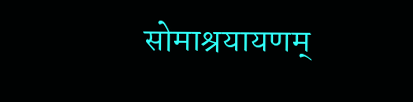सोमाश्रयायणम्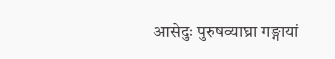आसेदुः पुरुषव्याघ्रा गङ्गायां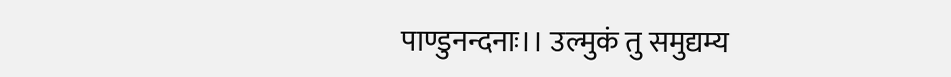पाण्डुनन्दनाः।। उल्मुकं तु समुद्यम्य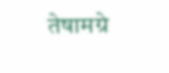तेषामग्रे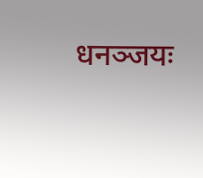धनञ्जयः